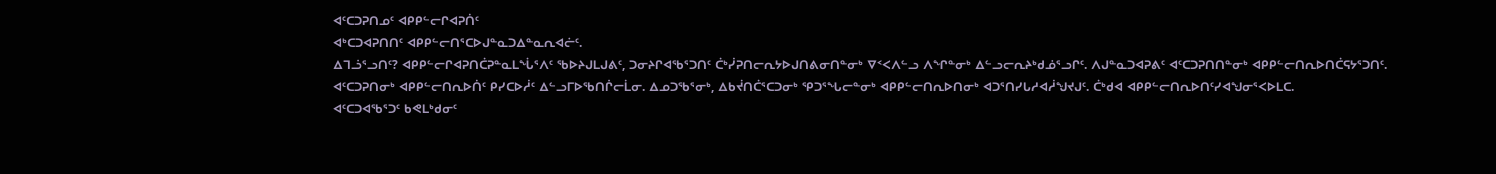ᐊᑦᑕᑐᕈᑎᓄᑦ ᐊᑭᑭᓪᓕᒋᐊᕈᑏᑦ
ᐊᒃᑕᑐᐊᕈᑎᑎᑦ ᐊᑭᑭᓪᓕᑎᕐᑕᐅᒍᓐᓇᑐᐃᓐᓇᕆᐊᓖᑦ.
ᐃᒣᓘᕐᓗᑎᑦ? ᐊᑭᑭᓪᓕᒋᐊᕈᑎᑖᕈᓐᓇᒪᖔᕐᐱᑦ ᖃᐅᔨᒍᒪᒍᕕᑦ, ᑐᓂᔨᒋᐊᖃᕐᑐᑎᑦ ᑖᒃᓰᕈᑎᓕᕆᔭᐅᒍᑎᕕᓂᑎᓐᓂᒃ ᐁᑉᐸᐱᓪᓗ ᐱᖏᓐᓂᒃ ᐃᓪᓗᓕᕆᔨᒃᑯᓅᕐᓗᒋᑦ. ᐱᒍᓐᓇᑐᐊᕈᕕᑦ ᐊᑦᑕᑐᕈᑎᑎᓐᓂᒃ ᐊᑭᑭᓪᓕᑎᕆᐅᑎᑖᕋᔭᕐᑐᑎᑦ.
ᐊᑦᑕᑐᕈᑎᓂᒃ ᐊᑭᑭᓪᓕᑎᕆᐅᑏᑦ ᑭᓯᑕᐅᓲᑦ ᐃᓪᓗᒥᐅᖃᑎᒌᓕᒫᓂ. ᐃᓄᑐᖃᕐᓂᒃ, ᐃᑲᔫᑎᑖᕐᑕᑐᓂᒃ ᕿᑐᕐᖓᓕᓐᓂᒃ ᐊᑭᑭᓪᓕᑎᕆᐅᑎᓂᒃ ᐊᑐᕐᑎᓯᒐᓱᐊᓲᖑᔪᒍᑦ. ᑖᒃᑯᐊ ᐊᑭᑭᓪᓕᑎᕆᐅᑎᑦᓯᐊᖑᓂᕐᐸᐅᒪᑕ.
ᐊᑦᑕᑐᐊᖃᕐᑐᑦ ᑲᕙᒪᒃᑯᓂᑦ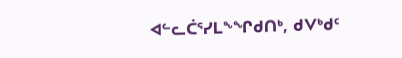ᐊᓪᓚᑖᕐᓯᒪᖕᖏᑯᑎᒃ, ᑯᐯᒃᑯᑦ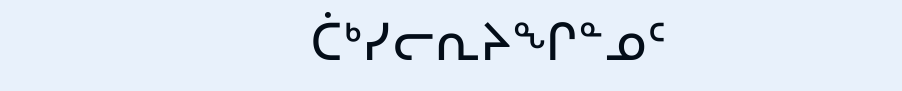ᑖᒃᓯᓕᕆᔨᖏᓐᓄᑦ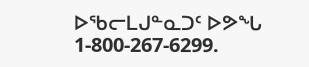ᐅᖃᓕᒪᒍᓐᓇᑐᑦ ᐅᕗᖓ 1-800-267-6299.